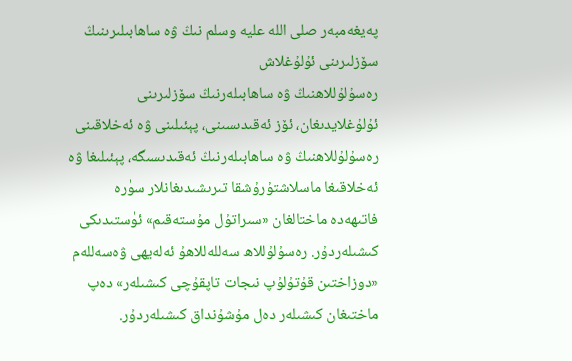پەيغەمبەر صلى الله عليه وسلم نىڭ ۋە ساھابىلىرىنىڭ سۆزلىرىنى ئۇلۇغلاش
رەسۇلۇللاھنىڭ ۋە ساھابىلەرنىڭ سۆزلىرىنى ئۇلۇغلايدىغان، ئۆز ئەقىدىسىنى، پېئىلىنى ۋە ئەخلاقىنى رەسۇلۇللاھنىڭ ۋە ساھابىلەرنىڭ ئەقىدىسىگە، پېئىلىغا ۋە ئەخلاقىغا ماسلاشتۇرۇشقا تىرىشىدىغانلار سۈرە فاتىھەدە ماختالغان «سىراتۇل مۇستەقىم» ئۈستىدىكى كىشىلەردۇر. رەسۇلۇللاھ سەللەللاھۇ ئەلەيھى ۋەسەللەم «دوزاختىن قۇتۇلۇپ نىجات تاپقۇچى كىشىلەر» دەپ ماختىغان كىشىلەر دەل مۇشۇنداق كىشىلەردۇر.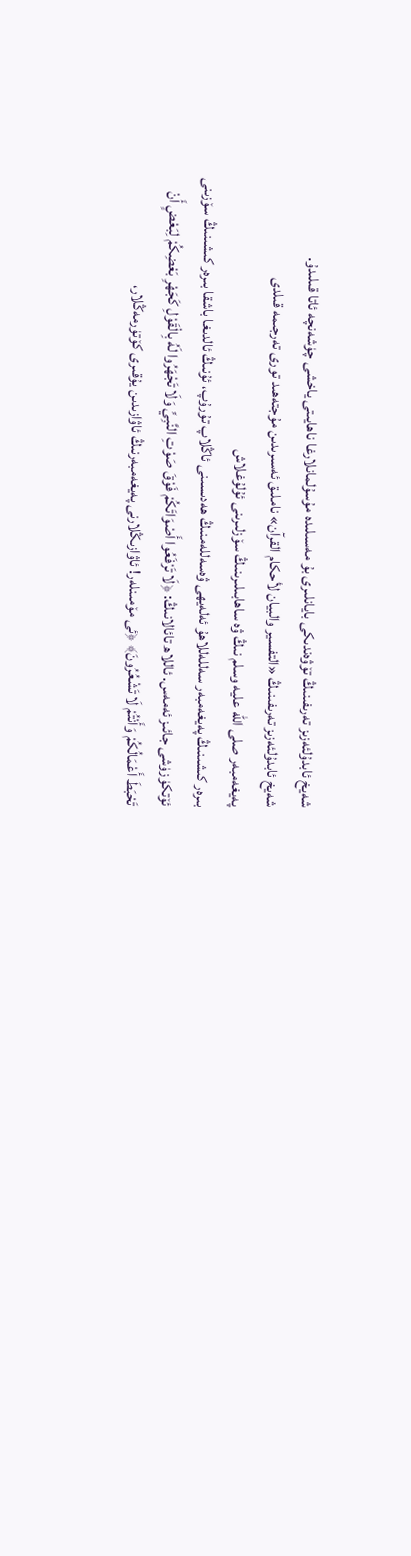شەيخ ئابدۇلئەزىز تەرىفىنىڭ تۆۋەندىكى بايانلىرى بۇ مەسىلىدە مۇسۇلمانلارغا ناھايىتى ياخشى چۈشەنچە ئاتا قىلىدۇ.
شەيخ ئابدۇلئەزىز تەرىفىنىڭ «التفسير والبيان لأحكام القرآن» ناملىق ئەسىرىدىن مۇجتەھىد تورى تەرجىمە قىلدى
پەيغەمبەر صلى الله عليه وسلم نىڭ ۋە ساھابىلىرىنىڭ سۆزلىرىنى ئۇلۇغلاش
بىرەر كىشىنىڭ پەيغەمبەر سەللەللاھۇ ئەلەيھى ۋەسەللەمنىڭ ھەدىسىنى ئاڭلاپ تۇرۇپ، ئۇنىڭ ئالدىغا باشقا بىرەر كىشىنىڭ سۆزىنى ئۆتكۈزۈشى جائىز ئەمەس. ئاللاھ تائالانىڭ: ﴿لَا تَرْفَعُوا أَصْوَاتَكُمْ فَوْقَ صَوْتِ النَّبِيِّ وَلَا تَجْهَرُوا لَهُ بِالْقَوْلِ كَجَهْرِ بَعْضِكُمْ لِبَعْضٍ أَنْ تَحْبَطَ أَعْمَالُكُمْ وَأَنْتُمْ لَا تَشْعُرُونَ﴾ ﴿ئى مۆمىنلەر! ئاۋازىڭلارنى پەيغەمبەرنىڭ ئاۋازىدىن يۇقىرى كۆتۈرمەڭلار،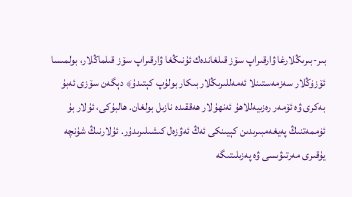بىر-بىرىڭلارغا ۋارقىراپ سۆز قىلغاندەك ئۇنىڭغا ۋارقىراپ سۆز قىلماڭلار، بولمىسا ئۆزۈڭلار سەزمەستىنلا ئەمەللىرىڭلار بىكار بولۇپ كېتىدۇ﴾ دېگەن سۆزى ئەبۇ بەكرى ۋە ئۆمەر رەزىيەللاھۇ ئەنھۇلار ھەققىدە نازىل بولغان. ھالبۇكى، ئۇلار بۇ ئۈممەتنىڭ پەيغەمبىرىدىن كېيىنكى ئەڭ ئەۋزەل كىشىلىرىدۇر. ئۇلارنىڭ شۇنچە يۇقىرى مەرتىۋىسى ۋە پەزىلىتىگە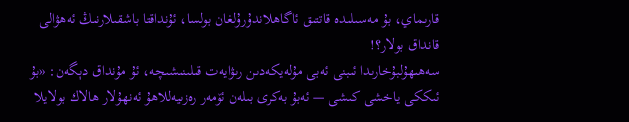قارىماي، بۇ مەسىلىدە قاتتىق ئاگاھلاندۇرۇلغان بولسا، ئۇنداقتا باشقىلارنىڭ ئەھۋالى قانداق بولار؟!
سەھىھۇلبۇخارىدا ئىبنى ئەبى مۇلەيكەدىن رىۋايەت قىلىنىشىچە، ئۇ مۇنداق دېگەن: «بۇ ئىككى ياخشى كىشى — ئەبۇ بەكرى بىلەن ئۆمەر رەزىيەللاھۇ ئەنھۇلار ھالاك بولايلا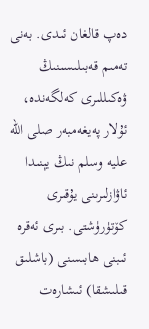دەپ قالغان ئىدى. بەنى تەمىم قەبىلىسىنىڭ ۋەكىللىرى كەلگەندە، ئۇلار پەيغەمبەر صلى الله عليه وسلم نىڭ يېنىدا ئاۋازلىرىنى يۇقىرى كۆتۈرۈشتى. بىرى ئەقرە ئىبنى ھابىسنى (باشلىق قىلىشقا) ئىشارەت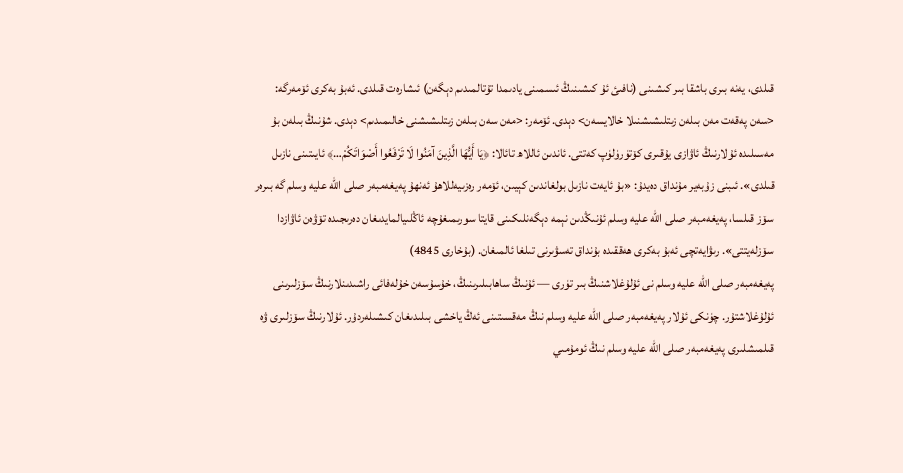قىلدى، يەنە بىرى باشقا بىر كىشىنى (نافىئ ئۇ كىشىنىڭ ئىسمىنى يادىمدا تۇتالمىدىم دېگەن) ئىشارەت قىلدى. ئەبۇ بەكرى ئۆمەرگە: <سەن پەقەت مەن بىلەن زىتلىشىشنىلا خالايسەن> دېدى. ئۆمەر: <مەن سەن بىلەن زىتلىشىشنى خالىمىدىم> دېدى. شۇنىڭ بىلەن بۇ مەسىلىدە ئۇلارنىڭ ئاۋازى يۇقىرى كۆتۈرۈلۈپ كەتتى. ئاندىن ئاللاھ تائالا: ﴿يَا أَيُّهَا الَّذِينَ آمَنُوا لَا تَرْفَعُوا أَصْوَاتَكُمْ…﴾ ئايىتىنى نازىل قىلدى». ئىبنى زۇبەير مۇنداق دەيدۇ: «بۇ ئايەت نازىل بولغاندىن كېيىن، ئۆمەر رەزىيەللاھۇ ئەنھۇ پەيغەمبەر صلى الله عليه وسلم گە بىرەر سۆز قىلسا، پەيغەمبەر صلى الله عليه وسلم ئۇنىڭدىن نېمە دېگەنلىكىنى قايتا سورىمىغۇچە ئاڭلىيالمايدىغان دەرىجىدە تۆۋەن ئاۋازدا سۆزلەيتتى». رىۋايەتچى ئەبۇ بەكرى ھەققىدە بۇنداق تەسۋىرنى تىلغا ئالمىغان. (بۇخارى 4845)
پەيغەمبەر صلى الله عليه وسلم نى ئۇلۇغلاشنىڭ بىر تۈرى — ئۇنىڭ ساھابىلىرىنىڭ، خۇسۇسەن خۇلەفائى راشىدىنلارنىڭ سۆزلىرىنى ئۇلۇغلاشتۇر. چۈنكى ئۇلار پەيغەمبەر صلى الله عليه وسلم نىڭ مەقسىتىنى ئەڭ ياخشى بىلىدىغان كىشىلەردۇر. ئۇلارنىڭ سۆزلىرى ۋە قىلمىشلىرى پەيغەمبەر صلى الله عليه وسلم نىڭ ئومۇمىي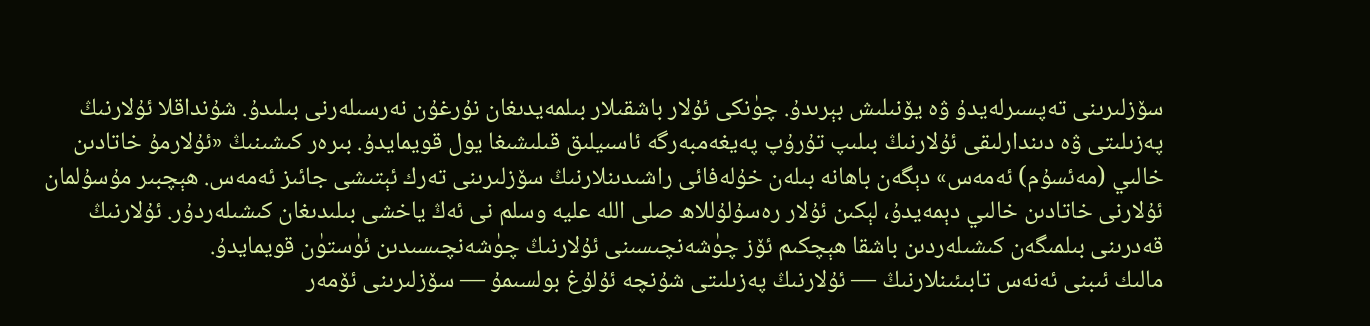سۆزلىرىنى تەپسىرلەيدۇ ۋە يۆنىلىش بېرىدۇ. چۈنكى ئۇلار باشقىلار بىلمەيدىغان نۇرغۇن نەرسىلەرنى بىلىدۇ. شۇنداقلا ئۇلارنىڭ پەزىلىتى ۋە دىندارلىقى ئۇلارنىڭ بىلىپ تۇرۇپ پەيغەمبەرگە ئاسىيلىق قىلىشىغا يول قويمايدۇ. بىرەر كىشىنىڭ «ئۇلارمۇ خاتادىن خالىي (مەئسۇم) ئەمەس» دېگەن باھانە بىلەن خۇلەفائى راشىدىنلارنىڭ سۆزلىرىنى تەرك ئېتىشى جائىز ئەمەس. ھېچبىر مۇسۇلمان ئۇلارنى خاتادىن خالىي دېمەيدۇ، لېكىن ئۇلار رەسۇلۇللاھ صلى الله عليه وسلم نى ئەڭ ياخشى بىلىدىغان كىشىلەردۇر. ئۇلارنىڭ قەدرىنى بىلمىگەن كىشىلەردىن باشقا ھېچكىم ئۆز چۈشەنچىسىنى ئۇلارنىڭ چۈشەنچىسىدىن ئۈستۈن قويمايدۇ.
مالىك ئىبنى ئەنەس تابىئىنلارنىڭ — ئۇلارنىڭ پەزىلىتى شۇنچە ئۇلۇغ بولسىمۇ — سۆزلىرىنى ئۆمەر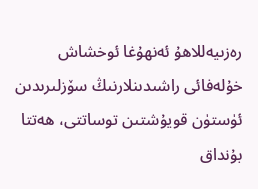رەزىيەللاھۇ ئەنھۇغا ئوخشاش خۇلەفائى راشىدىنلارنىڭ سۆزلىرىدىن ئۈستۈن قويۇشتىن توساتتى، ھەتتا بۇنداق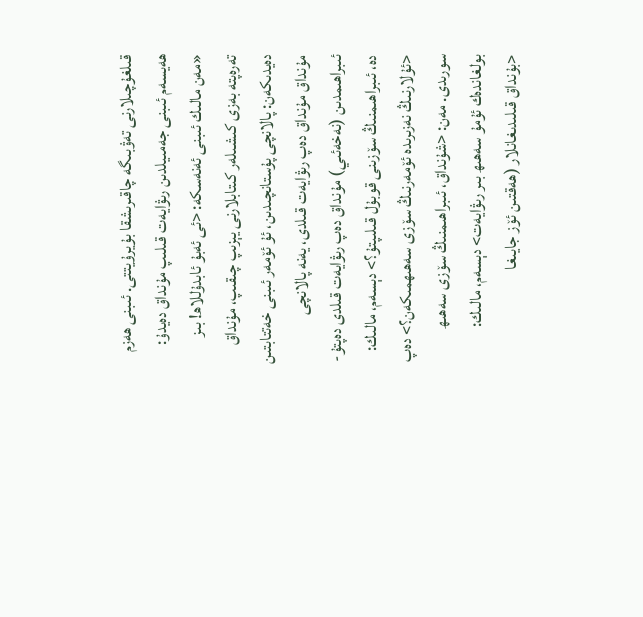قىلغۇچىلارنى تەۋبىگە چاقىرىشقا بۇيرۇيتتى. ئىبنى ھەزم ھەيسەم ئىبنى جەمىيلدىن رىۋايەت قىلىپ مۇنداق دەيدۇ: «مەن مالىك ئىبنى ئەنەسكە: <ئى ئەبۇ ئابدۇللاھ! بىز تەرەپتە بەزى كىشىلەر كىتابلارنى يېزىپ چىقىپ، مۇنداق دەيدىكەن: پالانچى پۇستانچىدىن، ئۇ ئۆمەر ئىبنى خەتتابتىن مۇنداق مۇنداق دەپ رىۋايەت قىلدى، يەنە پالانچى ئىبراھىمدىن (نەخەئىي) مۇنداق دەپ رىۋايەت قىلدى دەپتۇ-دە، ئىبراھىمنىڭ سۆزىنى قوبۇل قىلىپتۇ؟> دېسەم، مالىك: <ئۇلارنىڭ نەزىرىدە ئۆمەرنىڭ سۆزى سەھىھمىكەن؟> دەپ سورىدى. مەن: <شۇنداق، ئىبراھىمنىڭ سۆزى سەھىھ بولغاندەك ئۇمۇ سەھىھ بىر رىۋايەت> دېسەم، مالىك: <بۇنداق قىلىدىغانلار (ھەقتىن ئۆز جايىغا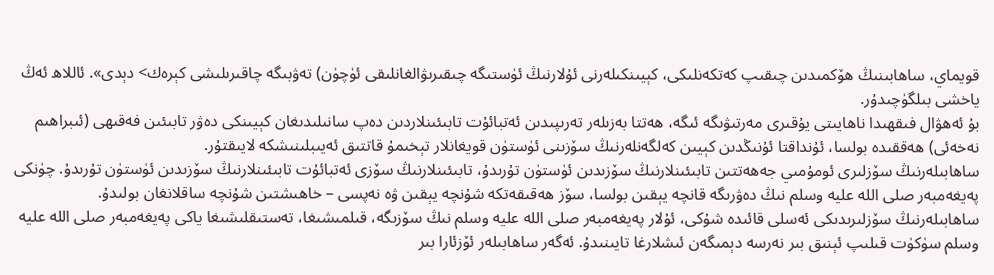قويماي، ساھابىنىڭ ھۆكمىدىن چىقىپ كەتكەنلىكى، كېيىنكىلەرنى ئۇلارنىڭ ئۈستىگە چىقىرىۋالغانلىقى ئۈچۈن) تەۋبىگە چاقىرىلىشى كېرەك> دېدى». ئاللاھ ئەڭ ياخشى بىلگۈچىدۇر.
بۇ ئەھۋال فىقھىدا ناھايىتى يۇقىرى مەرتىۋىگە ئىگە، ھەتتا بەزىلەر تەرىپىدىن ئەتبائۇت تابىئىنلاردىن دەپ سانىلىدىغان كېيىنكى دەۋر تابىئىن فەقىھى (ئىبراھىم نەخەئى) ھەققىدە بولسا، ئۇنداقتا ئۇنىڭدىن كېيىن كەلگەنلەرنىڭ سۆزىنى ئۈستۈن قويغانلار تېخىمۇ قاتتىق ئەيىبلىنىشكە لايىقتۇر.
ساھابىلەرنىڭ سۆزلىرى ئومۇمىي جەھەتتىن تابىئىنلارنىڭ سۆزىدىن ئۈستۈن تۇرىدۇ، تابىئىنلارنىڭ سۆزى ئەتبائۇت تابىئىنلارنىڭ سۆزىدىن ئۈستۈن تۇرىدۇ. چۈنكى پەيغەمبەر صلى الله عليه وسلم نىڭ دەۋرىگە قانچە يېقىن بولسا، سۆز ھەقىقەتكە شۇنچە يېقىن ۋە نەپسى – خاھىشتىن شۇنچە ساقلانغان بولىدۇ.
ساھابىلەرنىڭ سۆزلىرىدىكى ئەسلى قائىدە شۇكى، ئۇلار پەيغەمبەر صلى الله عليه وسلم نىڭ سۆزىگە، قىلمىشىغا، تەستىقلىشىغا ياكى پەيغەمبەر صلى الله عليه وسلم سۈكۈت قىلىپ ئېنىق بىر نەرسە دېمىگەن ئىشلارغا تايىنىدۇ. ئەگەر ساھابىلەر ئۆزئارا بىر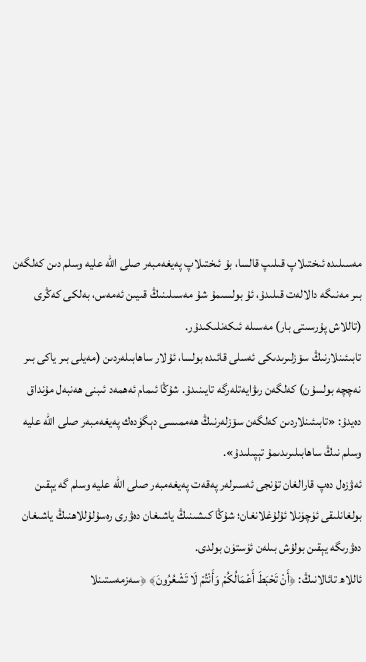مەسىلىدە ئىختىلاپ قىلىپ قالسا، بۇ ئىختىلاپ پەيغەمبەر صلى الله عليه وسلم دىن كەلگەن بىر مەنىگە دالالەت قىلىدۇ، ئۇ بولسىمۇ شۇ مەسىلىنىڭ قىيىن ئەمەس، بەلكى كەڭرى (تاللاش پۇرسىتى بار) مەسىلە ئىكەنلىكىدۇر.
تابىئىنلارنىڭ سۆزلىرىدىكى ئەسلى قائىدە بولسا، ئۇلار ساھابىلەردىن (مەيلى بىر ياكى بىر نەچچە بولسۇن) كەلگەن رىۋايەتلەرگە تايىنىدۇ. شۇڭا ئىمام ئەھمەد ئىبنى ھەنبەل مۇنداق دەيدۇ: «تابىئىنلاردىن كەلگەن سۆزلەرنىڭ ھەممىسى دېگۈدەك پەيغەمبەر صلى الله عليه وسلم نىڭ ساھابىلىرىدىمۇ تېپىلىدۇ».
ئەۋزەل دەپ قارالغان تۇنجى ئەسىرلەر پەقەت پەيغەمبەر صلى الله عليه وسلم گە يېقىن بولغانلىقى ئۈچۈنلا ئۇلۇغلانغان؛ شۇڭا كىشىنىڭ ياشىغان دەۋرى رەسۇلۇللاھنىڭ ياشىغان دەۋرىگە يېقىن بولۇش بىلەن ئۈستۈن بولدى.
ئاللاھ تائالانىڭ: ﴿أَنْ تَحْبَطَ أَعْمَالُكُمْ وَأَنْتُمْ لَا تَشْعُرُونَ﴾ ﴿سەزمەستىنلا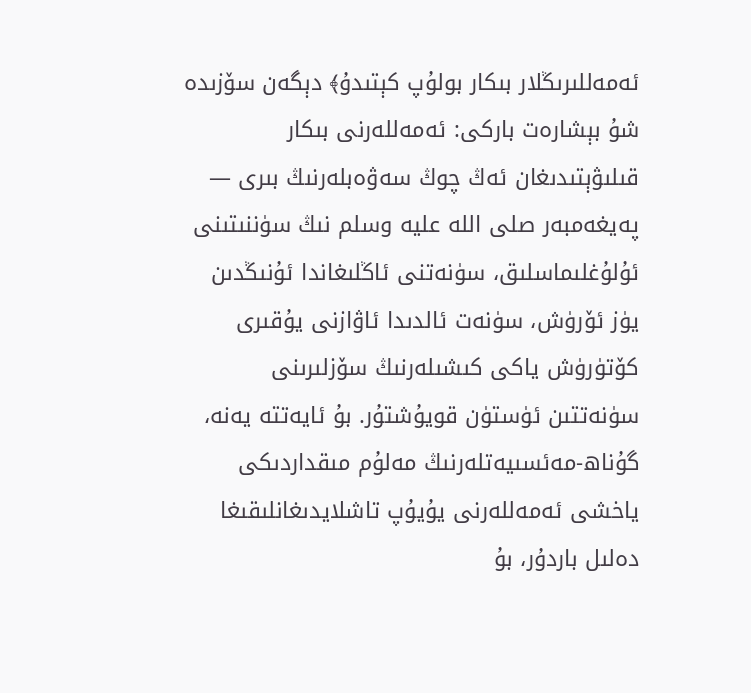ئەمەللىرىڭلار بىكار بولۇپ كېتىدۇ﴾ دېگەن سۆزىدە شۇ بېشارەت باركى: ئەمەللەرنى بىكار قىلىۋېتىدىغان ئەڭ چوڭ سەۋەبلەرنىڭ بىرى — پەيغەمبەر صلى الله عليه وسلم نىڭ سۈننىتىنى ئۇلۇغلىماسلىق، سۈنەتنى ئاڭلىغاندا ئۇنىڭدىن يۈز ئۆرۈش، سۈنەت ئالدىدا ئاۋازنى يۇقىرى كۆتۈرۈش ياكى كىشىلەرنىڭ سۆزلىرىنى سۈنەتتىن ئۈستۈن قويۇشتۇر. بۇ ئايەتتە يەنە، گۇناھ-مەئسىيەتلەرنىڭ مەلۇم مىقداردىكى ياخشى ئەمەللەرنى يۇيۇپ تاشلايدىغانلىقىغا دەلىل باردۇر، بۇ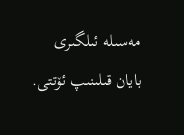مەسىلە ئىلگىرى بايان قىلىنىپ ئۆتتى.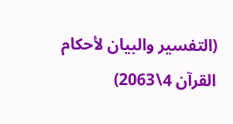(التفسير والبيان لأحكام القرآن 4\2063)